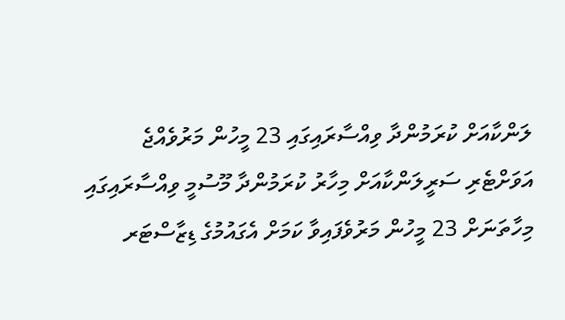ލަންކާއަށް ކުރަމުންދާ ވިއްސާރައިގައި 23 މީހުން މަރުވެއްޖެ
އަވަށްޓެރި ސަރީލަންކާއަށް މިހާރު ކުރަމުންދާ މޫސުމީ ވިއްސާރައިގައި މިހާތަނަށް 23 މީހުން މަރުވެފައިވާ ކަމަށް އެގައުމުގެ ޑިޒާސްޓަރ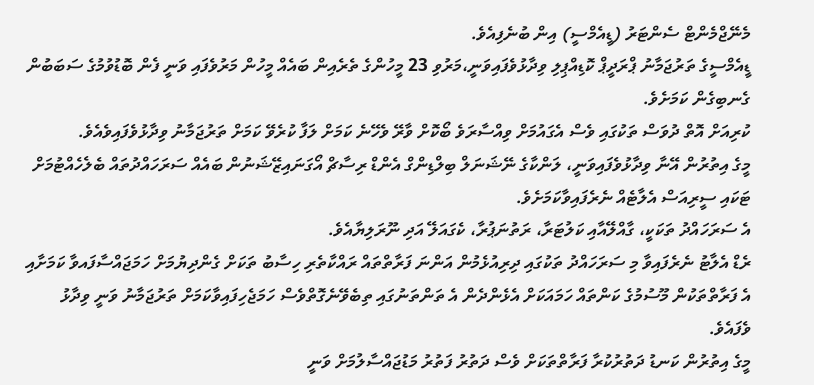މެނޭޖްމެންޓް ސެންޓަރު (ޑީއެމްސީ) އިން ބުނެފިއެވެ.
ޑީއެމްސީގެ ތަރުޖަމާނު ޕްރަދީޕް ކޮޑިއްޕިލި ވިދާޅުވެފައިވަނީ،މަރުވި 23 މީހުންގެ ތެރެއިން ބައެއް މީހުން މަރުވެފައި ވަނީ ފެން ބޮޑުވުމުގެ ސަބަބުން ގެނބިގެން ކަމަށެވެ.
ކުރިއަށް އޮތް ދުވަސް ތަކުގައި ވެސް އެގައުމަށް ވިއްސާރަވެ ބޯކޮށް ވާރޭ ވެހޭނެ ކަމަށް ލަފާ ކުރެވޭ ކަމަށް ތަރުޖަމާނު ވިދާޅުވެފައިވެއެވެ.
މީގެ އިތުރުން އޭނާ ވިދާޅުވެފައިވަނީ، ލަންކާގެ ނޭޝަނަލް ބިލްޑިންގް އެންޑް ރިސާޗް އޯގަނައިޒޭޝަނުން ބައެއް ސަރަހައްދުތައް ބެލެހެއްޓުމަށް ޓަކައި ސީރިއަސް އެލާޓެއް ނެރެފައިވާކަމަށެވެ.
އެ ސަރަހައްދު ތަކަކީ، ގާއްލޭއާއި ކަލުޓަރާ، ރަތުނަޕުރާ، ކެގައަލޭ އަދި ނޫރަލިޔާއެވެ.
ރެޑް އެލާޓު ނެރެފައިވާ މި ސަރަހައްދު ތަކުގައި ދިރިއުޅެމުން އަންނަ ފަރާތްތައް ރައްކާތެރި ހިސާބު ތަކަށް ގެންދިޔުމަށް ހަމަޖައްސާފައވާ ކަމަށާއި އެ ފަރާތްތަކުން މޫސުމުގެ ކަންތައް ހަމައަކަށް އެޅެންދެން އެ ތަންތަނުގައި ތިބެވޭނެގޮތްވެސް ހަމަޖެހިފައިވާކަމަށް ތަރުޖަމާނު ވަނީ ވިދާޅު ވެފައެވެ.
މީގެ އިތުރުން ކަނޑު ދަތުރުކުރާ ފަރާތްތަކަށް ވެސް ދަތުރު ފަތުރު މަޑުޖައްސާލުމަށް ވަނީ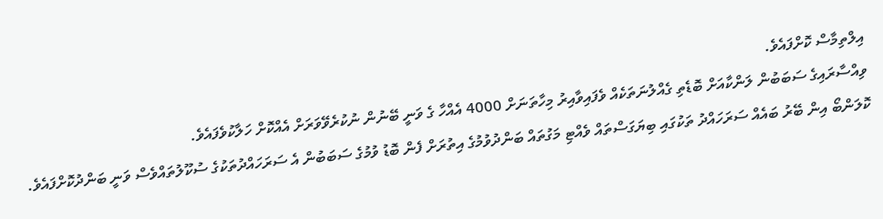އިލްތިމާސް ކޮށްފައެވެ.
ވިއްސާރައިގެ ސަބަބުން ލަންކާއަށް ބޮޑެތި ގެއްލުނަތަކެއް ވެފައިވާއިރު މިހާތަނަށް 4000 އެއްހާ ގެ ވަނީ ބޭނުން ނުކުރެވޭވަރަށް އެއްކޮށް ހަލާކުވެފައެވެ.
ކޮލަންބޯ އިން ބޭރު ބައެއް ސަރަހައްދު ތަކުގައި ބިޔަގަސްތައް ވެއްޓި މަގުތައް ބަންދުވުމުގެ އިތުރަށް ފެން ބޮޑު ވުމުގެ ސަބަބުން އެ ސަރަހައްދުތަކުގެ ސުކޫލުތައްވެސް ވަނީ ބަންދުކޮށްފައެވެ.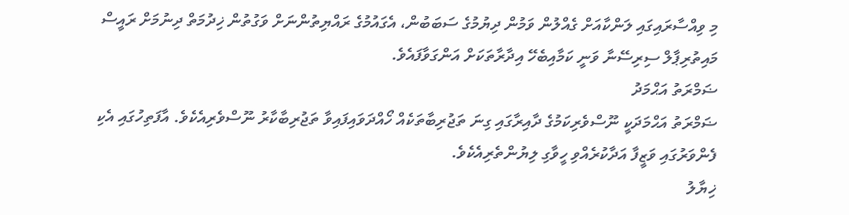މި ވިއްސާރައިގައި ލަންކާއަށް ގެއްލުން ވަމުން ދިޔުމުގެ ސަބަބުން، އެގައުމުގެ ރައްޔިތުންނަށް ވަގުތުން ޚިދުމަތް ދިނުމަށް ރައީސް މައިތުރިޕާލް ސިރިސޭނާ ވަނީ ކަމާއިބެހޭ އިދާރާތަކަށް އަންގަވާފައެވެ.
ޟަމްރަތު އަޙްމަދު
ޟަމްރަތު އަޙްމަދަކީ ނޫސްވެރިކަމުގެ ދާއިރާގައި ގިނަ ތަޖުރިބާތަކެއް ހޯއްދަވައިފައިވާ ތަޖުރިބާކާރު ނޫސްވެރިއެކެވެ. އާފަތިހުގައި އެކި ފެންވަރުގައި ވަޒީފާ އަދާކުރެއްވި ހީވާގި ލިޔުންތެރިއެކެވެ.
ޚިޔާލު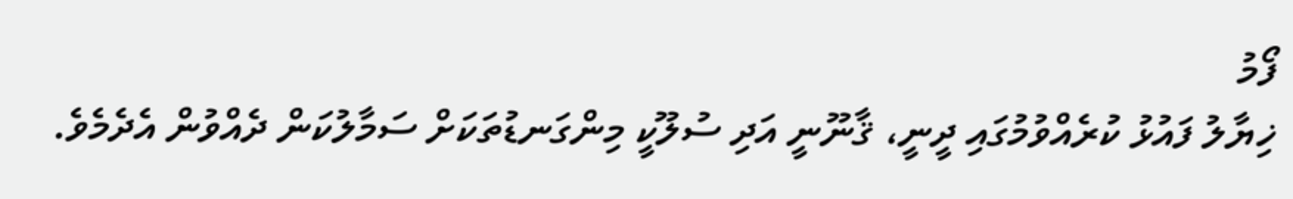ފޯމު
ޚިޔާލު ފައުޅު ކުރެއްވުމުގައި ދީނީ، ޤާނޫނީ އަދި ސުލޫކީ މިންގަނޑުތަކަށް ސަމާލުކަން ދެއްވުން އެދެމެވެ.